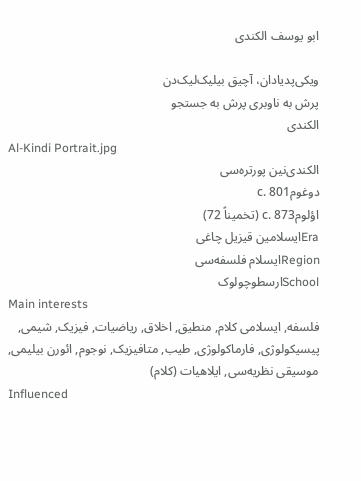ابو یوسف الکندی

ویکی‌پدیادان، آچیق بیلیک‌لیک‌دن
پرش به ناوبری پرش به جستجو
الکندی
Al-Kindi Portrait.jpg
الکندی‌نین پورتره‌سی
دوغومc. 801
اؤلومc. 873 (تخمیناً 72)
Eraایسلامین قیزیل چاغی
Regionایسلام فلسفه‌سی
Schoolارسطوچولوک
Main interests
فلسفه, ایسلامی کلام, منطیق, اخلاق, ریاضیات, فیزیک, شیمی, پیسیکولوژی, فارماکولوژی, طیب, متافیزیک, نوجوم, ائورن بیلیمی, موسیقی نظریه‌سی, ایلاهیات (کلام)
Influenced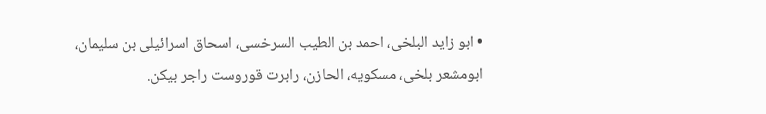• ابو زاید البلخی، احمد بن الطیب السرخسی، اسحاق اسرائیلی بن سلیمان، ابومشعر بلخی، مسکویه، الحازن، رابرت قوروست راجر بیکن.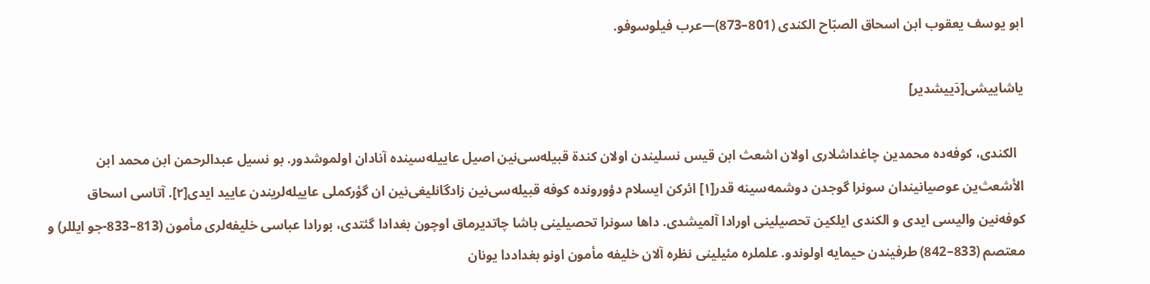ابو یوسف یعقوب ابن اسحاق الصبّاح الکندی (801–873)—عرب فیلوسوفو.

یاشاییشی[دَییشدیر]

  الکندی، کوفه‌ده محمدین چاغداشلاری اولان اشعث ابن قیس نسلیندن اولان کندة قبیله‌سی‌نین اصیل عاییله‌سینده آنادان اولموشدور. بو نسیل عبدالرحمن ابن محمد ابن الأشعث‌ین عوصیانیندان سونرا گوجدن دوشمه‌سینه قدر[۱] ائرکن ایسلام دؤورونده کوفه قبیله‌سی‌نین زادگانلیغی‌نین ان گؤرکملی عاییله‌لریندن عایید ایدی[۲]. آتاسی اسحاق کوفه‌نین والیسی ایدی و الکندی ایلکین تحصیلینی اورادا آلمیشدی. داها سونرا تحصیلینی باشا چاتدیرماق اوچون بغدادا گئتدی، بورادا عباسی خلیفه‌لری مأمون (813–833-جو ایللر) و معتصم (833–842) طرفیندن حیمایه اولوندو. علملره مئیلینی نظره آلان خلیفه مأمون اونو بغداددا یونان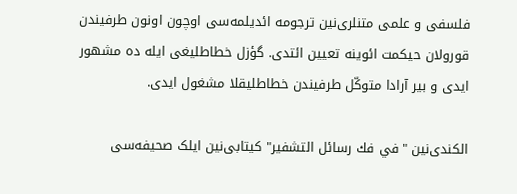فلسفی و علمی متنلری‌نین ترجومه ائدیلمه‌سی اوچون اونون طرفیندن قورولان حیکمت ائوینه تعیین ائتدی. گؤزل خطاطلیغی ایله ده مشهور ایدی و بیر آرادا متوکّل طرفیندن خطاطلیقلا مشغول ایدی.

الكندی‌نین "في فك رسائل التشفير" کیتابی‌نین ایلک صحیفه‌سی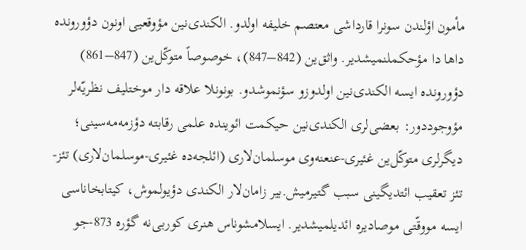مأمون اؤلندن سونرا قارداشی معتصم خلیفه اولدو. الکندی‌نین مؤوقعیی اونون دؤورونده داها دا مؤحکملنمیشدیر. واثق‌ین (842–847)، خوصوصاً متوکّل‌ین (847–861) دؤورونده ایسه الکندی‌نین اولدوزو سؤنموشدو. بونونلا علاقه دار موختلیف نظریّه‌لر مؤوجوددور: بعضی‌لری الکندی‌نین حیکمت ائوینده علمی رقابته دؤزمه‌مه‌سینی؛ دیگرلری متوکّل‌ین غئیری-عنعنه‌وی موسلمان‌لاری (ائلجه‌ده غئیری-موسلمان‌لاری) تئز-تئز تعقیب ائتدیگینی سبب گتیرمیش.بیر زامان‌لار الکندی دؤیولموش، کیتابخاناسی ایسه مووقّتی موصادیره ائدیلمیشدیر. ایسلامشوناس هنری کوربی‌نه گؤره 873-جو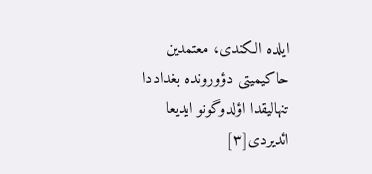ایلده الکندی، معتمدین حاکیمیتی دؤورونده بغداددا تنهالیقدا اؤلدوگونو ایدیعا ائدیردی[۳]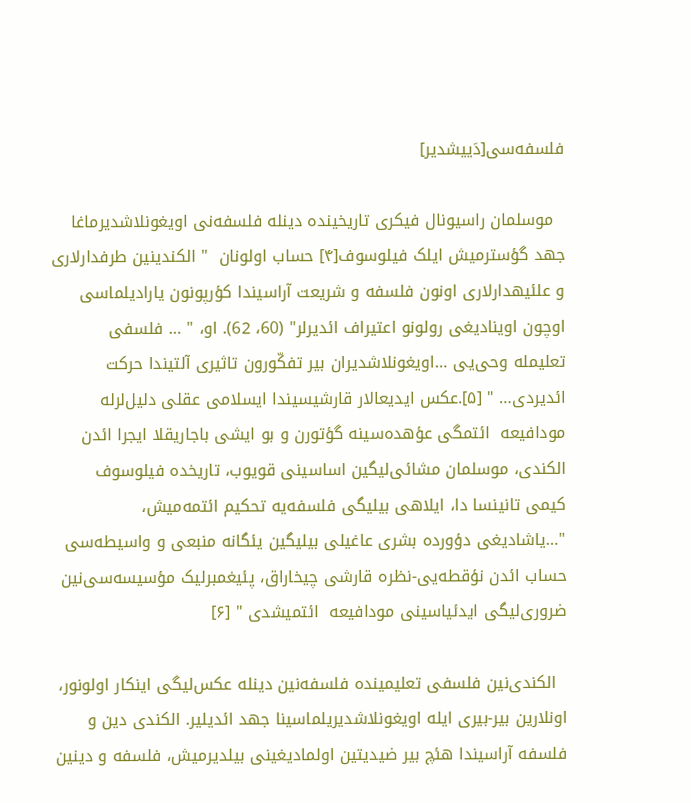فلسفه‌سی[دَییشدیر]

  موسلمان راسیونال فیکری تاریخینده دینله فلسفه‌نی اویغونلاشدیرماغا جهد گؤسترمیش ایلک فیلوسوف[۴] حساب اولونان  " الکندینین طرفدارلاری و علئیهدارلاری اونون فلسفه و شریعت آراسیندا کؤرپونون یارادیلماسی اوچون اوینادیغی رولونو اعتیراف ائدیرلر‌" (60، 62). او، " … فلسفی تعلیمله وحی‌یی …اویغونلاشدیران بیر تفکّورون تاثیری آلتیندا حرکت ائدیردی… " [۵].عکس ایدیعالار قارشیسیندا ایسلامی عقلی دلیل‌لرله مودافیعه  ائتمگی عؤهده‌سینه گؤتورن و بو ایشی باجاریقلا ایجرا ائدن الکندی، موسلمان مشائی‌لیگین اساسینی قویوب، تاریخده فیلوسوف کیمی تانینسا دا، ایلاهی بیلیگی فلسفه‌یه تحکیم ائتمه‌میش، "…یاشادیغی دؤورده بشری عاغیلی بیلیگین یئگانه منبعی و واسیطه‌سی حساب ائدن نؤقطه‌یی-نظره قارشی چیخاراق، پئیغمبرلیک مؤسیسه‌سی‌نین ضروری‌لیگی ایدئیاسینی مودافیعه  ائتمیشدی " [۶]

  الکندی‌نین فلسفی تعلیمینده فلسفه‌نین دینله عکس‌لیگی اینکار اولونور، اونلارین بیر-بیری ایله اویغونلاشدیریلماسینا جهد ائدیلیر. الکندی دین و فلسفه آراسیندا هئچ بیر ضیدیتین اولمادیغینی بیلدیرمیش، فلسفه و دینین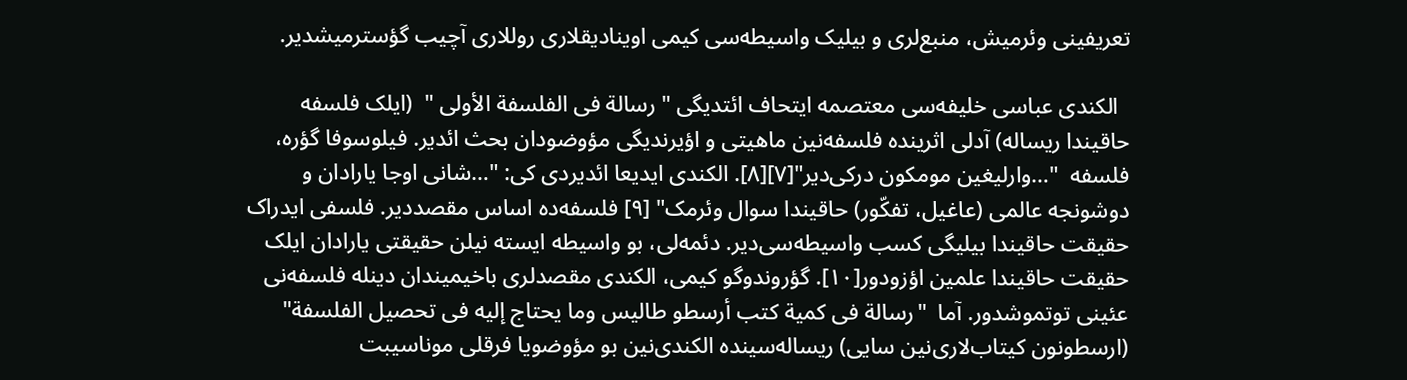تعریفینی وئرمیش، منبع‌لری و بیلیک واسیطه‌سی کیمی اوینادیقلاری روللاری آچیب گؤسترمیشدیر.

  الکندی عباسی خلیفه‌سی معتصمه ایتحاف ائتدیگی " رسالة فی الفلسفة الأولى "  (ایلک فلسفه حاقیندا ریساله) آدلی اثرینده فلسفه‌نین ماهیتی و اؤیرندیگی مؤوضودان بحث ائدیر. فیلوسوفا گؤره، فلسفه  "…وارلیغین مومکون درکی‌دیر‌"[۷][۸]. الکندی ایدیعا ائدیردی کی: "…شانی اوجا یارادان و دوشونجه عالمی (عاغیل، تفکّور) حاقیندا سوال وئرمک‌" [۹] فلسفه‌ده اساس مقصددیر. فلسفی ایدراک حقیقت حاقیندا بیلیگی کسب واسیطه‌سی‌دیر. دئمه‌لی، بو واسیطه ایسته نیلن حقیقتی یارادان ایلک حقیقت حاقیندا علمین اؤزودور[۱۰]. گؤروندوگو کیمی، الکندی مقصدلری باخیمیندان دینله فلسفه‌‌نی عئینی توتموشدور. آما  "رسالة فی كمیة كتب أرسطو طالیس وما یحتاج إلیه فی تحصیل الفلسفة"   (ارسطونون کیتاب‌لاری‌نین سایی) ریساله‌سینده الکندی‌نین بو مؤوضویا فرقلی موناسیبت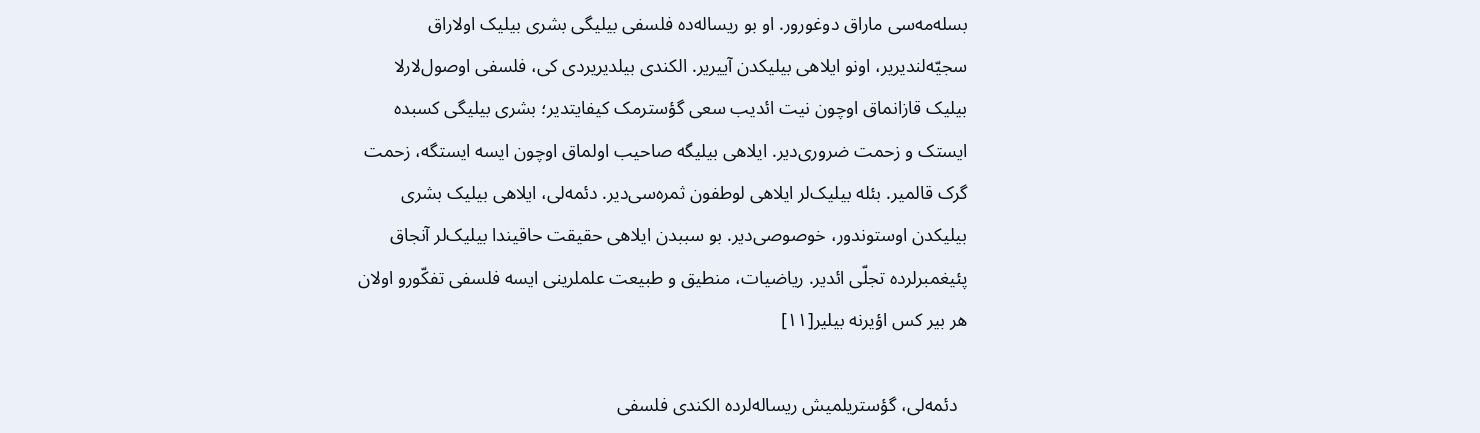بسله‌مه‌سی ماراق دوغورور. او بو ریساله‌ده فلسفی بیلیگی بشری بیلیک اولاراق سجیّه‌لندیریر، اونو ایلاهی بیلیکدن آییریر. الکندی بیلدیریردی کی، فلسفی اوصول‌لارلا بیلیک قازانماق اوچون نیت ائدیب سعی گؤسترمک کیفایتدیر؛ بشری بیلیگی کسبده ایستک و زحمت ضروری‌دیر. ایلاهی بیلیگه صاحیب اولماق اوچون ایسه ایستگه، زحمت گرک قالمیر. بئله بیلیک‌لر ایلاهی لوطفون ثمره‌سی‌دیر. دئمه‌لی، ایلاهی بیلیک بشری بیلیکدن اوستوندور، خوصوصی‌دیر. بو سببدن ایلاهی حقیقت حاقیندا بیلیک‌لر آنجاق پئیغمبرلرده تجلّی ائدیر. ریاضیات، منطیق و طبیعت علملرینی ایسه فلسفی تفکّورو اولان هر بیر کس اؤیرنه بیلیر[۱۱]

  دئمه‌لی، گؤستریلمیش ریساله‌لرده الکندی فلسفی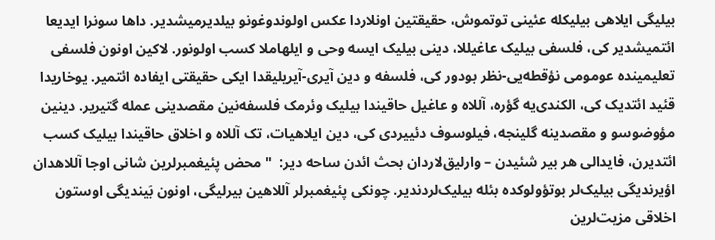بیلیگی ایلاهی بیلیکله عئینی توتموش، حقیقتین اونلاردا عکس اولوندوغونو بیلدیرمیشدیر. داها سونرا ایدیعا ائتمیشدیر کی، فلسفی بیلیک عاغیللا، دینی بیلیک ایسه وحی و ایلهاملا کسب اولونور. لاکین اونون فلسفی تعلیمینده عومومی نؤقطه‌یی‌-نظر بودور کی، فلسفه و دین آیری-آیریلیقدا ایکی حقیقتی ایفاده ائتمیر. یوخاریدا قئید ائتدیک کی، الکندی‌یه گؤره، آللاه و عاغیل حاقیندا بیلیک وئرمک فلسفه‌نین مقصدینی عمله گتیریر. دینین مؤوضوسو و مقصدینه گلینجه، فیلوسوف دئییردی کی، دین ایلاهیات، تک آللاه و اخلاق حاقیندا بیلیک کسب ائتدیرن، فایدالی هر بیر شئیدن – وارلیق‌لاردان بحث ائدن ساحه دیر:  " محض پئیغمبرلرین شانی اوجا آللاهدان اؤیرندیگی بیلیک‌لر بوتؤولوکده بئله بیلیک‌لردندیر. چونکی پئیغمبرلر آللاهین بیرلیگی، اونون بَیندیگی اوستون اخلاقی مزیت‌لرین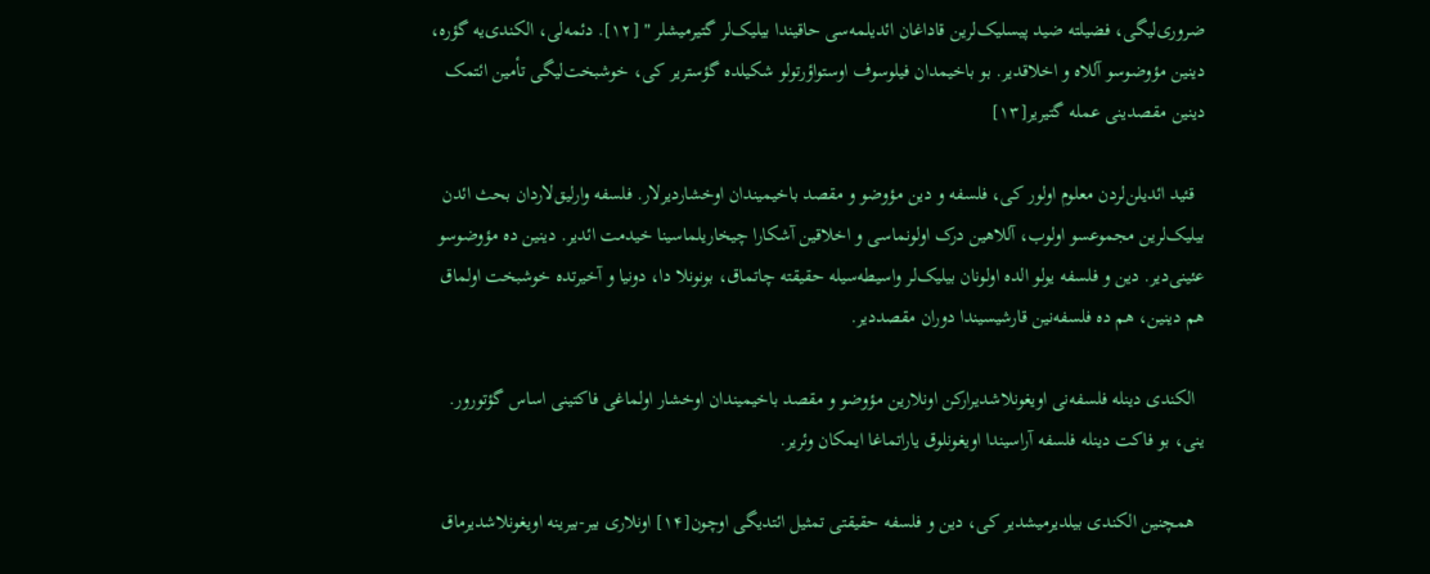ضروری‌لیگی، فضیلته ضید پیسلیک‌لرین قاداغان ائدیلمه‌سی حاقیندا بیلیک‌لر گتیرمیشلر " [۱۲]. دئمه‌لی، الکندی‌یه گؤره، دینین مؤوضوسو آللاه و اخلاقدیر. بو باخیمدان فیلوسوف اوستواؤرتولو شکیلده گؤستریر کی، خوشبخت‌لیگی تأمین ائتمک دینین مقصدینی عمله گتیریر[۱۳]

  قئید ائدیلن‌لردن معلوم اولور کی، فلسفه و دین مؤوضو و مقصد باخیمیندان اوخشاردیرلار. فلسفه وارلیق‌لاردان بحث ائدن بیلیک‌لرین مجموعسو اولوب، آللاهین درک اولونماسی و اخلاقین آشکارا چیخاریلماسینا خیدمت ائدیر. دینین ده مؤوضوسو عئینی‌دیر. دین و فلسفه یولو الده اولونان بیلیک‌لر واسیطه‌سیله حقیقته چاتماق، بونونلا دا، دونیا و آخیرتده خوشبخت اولماق هم دینین، هم ده فلسفه‌نین قارشیسیندا دوران مقصددیر.

  الکندی دینله فلسفه‌‌نی اویغونلاشدیرارکن اونلارین مؤوضو و مقصد باخیمیندان اوخشار اولماغی فاکتینی اساس گؤتورور. ینی، بو فاکت دینله فلسفه آراسیندا اویغونلوق یاراتماغا ایمکان وئریر.

  همچنین الکندی بیلدیرمیشدیر کی، دین و فلسفه حقیقتی تمثیل ائتدیگی اوچون[۱۴] اونلاری بیر-بیرینه اویغونلاشدیرماق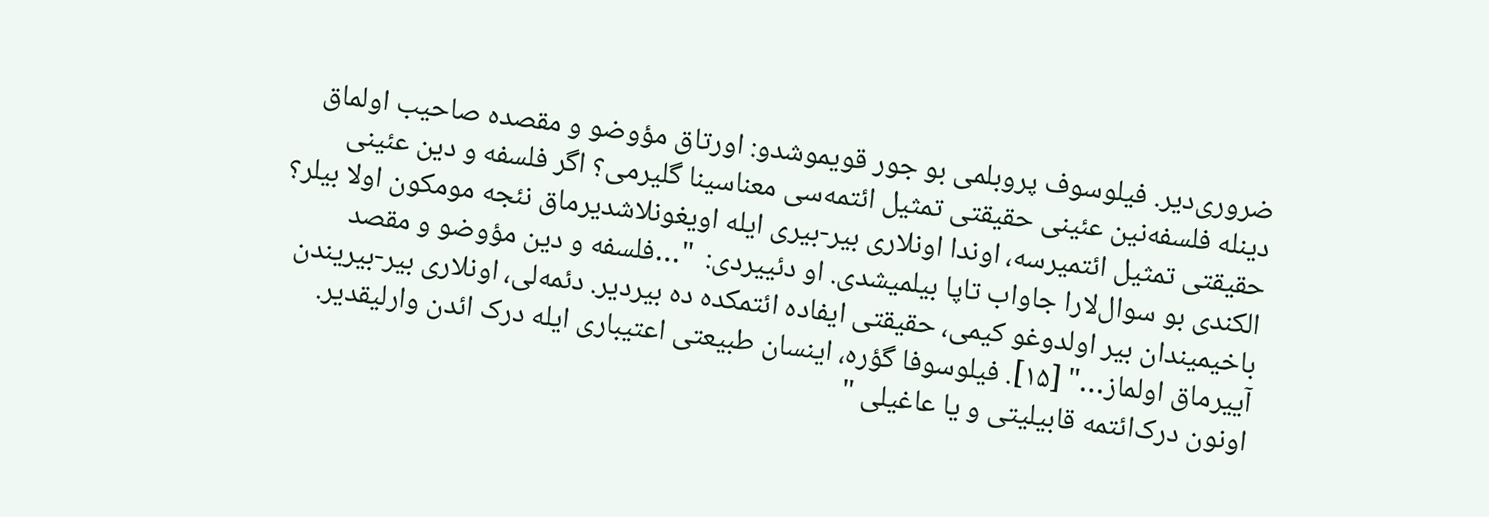ضروری‌دیر. فیلوسوف پروبلمی بو جور قویموشدو: اورتاق مؤوضو و مقصده صاحیب اولماق دینله فلسفه‌نین عئینی حقیقتی تمثیل ائتمه‌سی معناسینا گلیرمی؟ اگر فلسفه و دین عئینی حقیقتی تمثیل ائتمیرسه، اوندا اونلاری بیر-بیری ایله اویغونلاشدیرماق نئجه مومکون اولا بیلر؟ الکندی بو سوال‌لارا جاواب تاپا بیلمیشدی. او دئییردی:  "…فلسفه و دین مؤوضو و مقصد باخیمیندان بیر اولدوغو کیمی، حقیقتی ایفاده ائتمکده ده بیردیر. دئمه‌لی، اونلاری بیر-بیریندن آییرماق اولماز…" [۱۵]. فیلوسوفا گؤره، اینسان طبیعتی اعتیباری ایله درک ائدن وارلیقدیر. اونون درک‌ائتمه قابیلیتی و یا عاغیلی "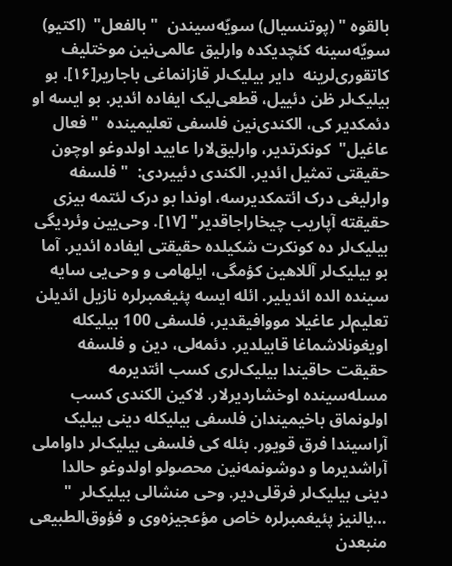بالقوه " (پوتنسیال) سویّه‌سیندن  "بالفعل‌"  (اکتیو) سویّه‌سینه کئچدیکده وارلیق عالمی‌نین موختلیف کاتقوری‌لرینه  دایر بیلیک‌لر قازانماغی باجاریر[۱۶]. بو بیلیک‌لر ظن دئییل، قطعی‌لیک ایفاده ائدیر. بو ایسه او دئمکدیر کی، الکندی‌نین فلسفی تعلیمینده  "فعال عاغیل‌"  کونکرتدیر، وارلیق‌لارا عایید اولدوغو اوچون حقیقتی تمثیل ائدیر. الکندی دئییردی:  " فلسفه وارلیغی درک ائتمکدیرسه، اوندا بو درک لئتمه بیزی حقیقته آپاریب چیخاراجاقدیر‌" [۱۷]. وحی‌یین وئردیگی بیلیک‌لر ده کونکرت شکیلده حقیقتی ایفاده ائدیر. آما بو بیلیک‌لر آللاهین کؤمگی، ایلهامی و وحی‌یی سایه سینده الده ائدیلیر. ائله ایسه پئیغمبرلره نازیل ائدیلن تعلیم‌لر عاغیلا مووافیقدیر، فلسفی 100 بیلیکله اویغونلاشماغا قابیلدیر. دئمه‌لی، دین و فلسفه حقیقت حاقیندا بیلیک‌لری کسب ائتدیرمه مسله‌سینده اوخشاردیرلار. لاکین الکندی کسب اولونماق باخیمیندان فلسفی بیلیکله دینی بیلیک آراسیندا فرق قویور. بئله کی فلسفی بیلیک‌لر داواملی آراشدیرما و دوشونمه‌نین محصولو اولدوغو حالدا دینی بیلیک‌لر فرقلی‌دیر. وحی منشالی بیلیک‌لر  " …یالنیز پئیغمبرلره خاص مؤعجیزه‌وی و فؤوق‌الطبیعی منبعدن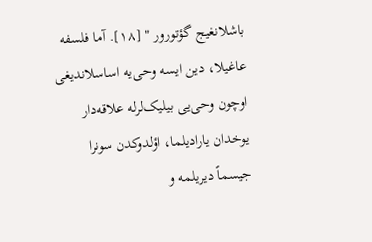باشلانغیج گؤتورور " [۱۸]. آما فلسفه عاغیلا، دین ایسه وحی‌یه اساسلاندیغی اوچون وحی‌یی بیلیک‌لرله علاقه‌دار یوخدان یارادیلما، اؤلدوکدن سونرا جیسماً دیریلمه و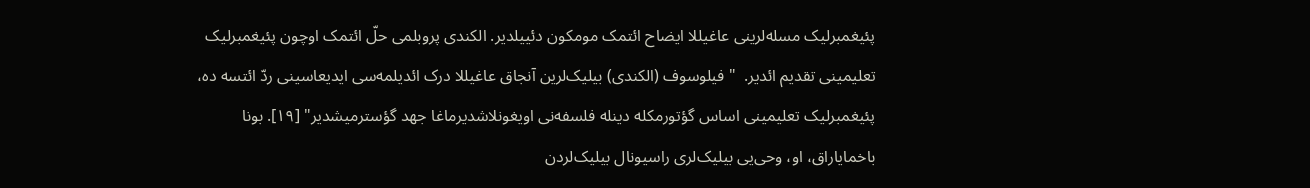پئیغمبرلیک مسله‌لرینی عاغیللا ایضاح ائتمک مومکون دئییلدیر. الکندی پروبلمی حلّ ائتمک اوچون پئیغمبرلیک تعلیمینی تقدیم ائدیر.  " فیلوسوف (الکندی‌) بیلیک‌لرین آنجاق عاغیللا درک ائدیلمه‌سی ایدیعاسینی ردّ ائتسه ده، پئیغمبرلیک تعلیمینی اساس گؤتورمکله دینله فلسفه‌‌نی اویغونلاشدیرماغا جهد گؤسترمیشدیر‌" [۱۹]. بونا باخمایاراق، او، وحی‌یی بیلیک‌لری راسیونال بیلیک‌لردن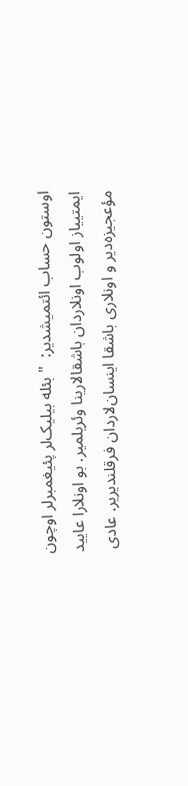اوستون حساب ائتمیشدیر:  " بئله بیلیک‌لر پئیغمبرلر اوچون ایمتییاز اولوب اونلاردان باشقالارینا وئریلمیر. بو اونلارا عایید مؤعجیزه‌دیر و اونلاری باشقا اینسان‌لاردان فرقلندیریر. عادی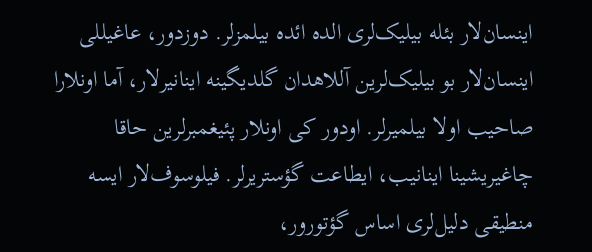اینسان‌لار بئله بیلیک‌لری الده ائده بیلمزلر. دوزدور، عاغیللی اینسان‌لار بو بیلیک‌لرین آللاهدان گلدیگینه اینانیرلار، آما اونلارا صاحیب اولا بیلمیرلر. اودور کی اونلار پئیغمبرلرین حاقا چاغیریشینا اینانیب، ایطاعت گؤستریرلر. فیلوسوف‌لار ایسه منطیقی دلیل‌لری اساس گؤتورور،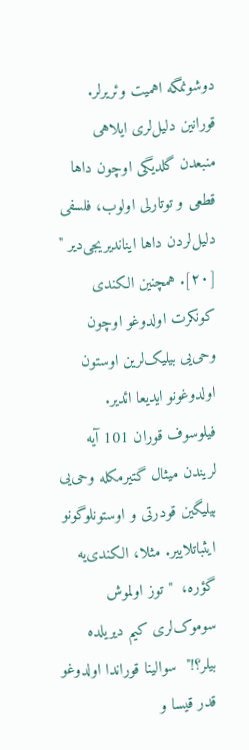دوشونمگه اهمیت وئریرلر. قورانین دلیل‌لری ایلاهی منبعدن گلدیگی اوچون داها قطعی و توتارلی اولوب، فلسفی دلیل‌لردن داها ایناندیریجی‌دیر " [۲۰]. همچنین الکندی کونکرت اولدوغو اوچون وحی‌یی بیلیک‌لرین اوستون اولدوغونو ایدیعا ائدیر. فیلوسوف قوران 101 آیه لریندن میثال گتیرمکله وحی‌یی بیلیگین قودرتی و اوستونلوگونو ایثباتلاییر. مثلا، الکندی‌یه گؤره،  "توز اولموش سوموک‌لری کیم دیریلده بیلر؟!"  سوالینا قوراندا اولدوغو قدر قیسا و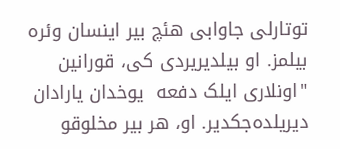توتارلی جاوابی هئچ بیر اینسان وئره بیلمز. او بیلدیریردی کی، قورانین  "اونلاری ایلک دفعه  یوخدان یارادان دیریلده‌جکدیر. او، هر بیر مخلوقو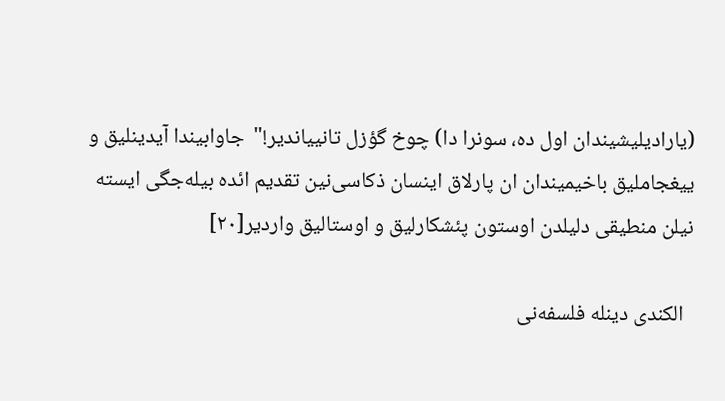(یارادیلیشیندان اول ده، سونرا دا) چوخ گؤزل تانییاندیر!"  جاوابیندا آیدینلیق و ییغجاملیق باخیمیندان ان پارلاق اینسان ذکاسی‌نین تقدیم ائده بیله‌جگی ایسته نیلن منطیقی دلیلدن اوستون پئشکارلیق و اوستالیق واردیر[۲۰]

  الکندی دینله فلسفه‌‌نی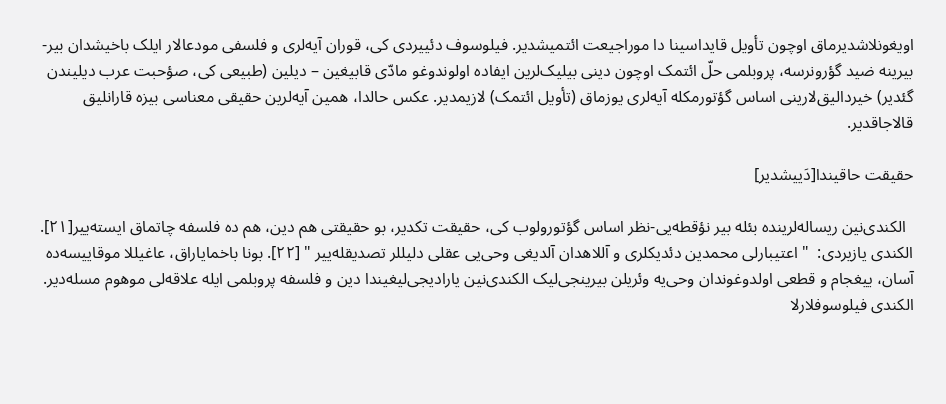اویغونلاشدیرماق اوچون تأویل قایداسینا دا موراجیعت ائتمیشدیر. فیلوسوف دئییردی کی، قوران آیه‌لری و فلسفی مودعالار ایلک باخیشدان بیر-بیرینه ضید گؤرونرسه، پروبلمی حلّ ائتمک اوچون دینی بیلیک‌لرین ایفاده اولوندوغو مادّی قابیغین – دیلین (طبیعی کی، صؤحبت عرب دیلیندن گئدیر) خیردالیق‌لارینی اساس گؤتورمکله آیه‌لری یوزماق (تأویل ائتمک) لازیمدیر. عکس حالدا، همین آیه‌لرین حقیقی معناسی بیزه قارانلیق قالاجاقدیر.

حقیقت حاقیندا[دَییشدیر]

  الکندی‌نین ریساله‌لرینده بئله بیر نؤقطه‌یی‌-نظر اساس گؤتورولوب کی، حقیقت تکدیر، بو حقیقتی هم دین، هم ده فلسفه چاتماق ایسته‌ییر[۲۱]. الکندی یازیردی:  " اعتیبارلی محمدین دئدیکلری و آللاهدان آلدیغی وحی‌یی عقلی دلیللر تصدیقله‌ییر " [۲۲]. بونا باخمایاراق، عاغیللا موقاییسه‌ده آسان، ییغجام و قطعی اولدوغوندان وحی‌یه وئریلن بیرینجی‌لیک الکندی‌نین یارادیجی‌لیغیندا دین و فلسفه پروبلمی ایله علاقه‌لی موهوم مسله‌دیر. الکندی فیلوسوفلارلا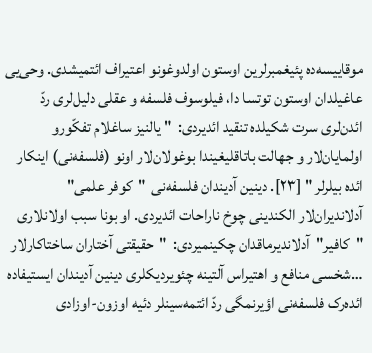موقاییسه‌ده پئیغمبرلرین اوستون اولدوغونو اعتیراف ائتمیشدی. وحی‌یی عاغیلدان اوستون توتسا دا، فیلوسوف فلسفه و عقلی دلیل‌لری ردّ ائدن‌لری سرت شکیلده تنقید ائدیردی:  " یالنیز ساغلام تفکّورو اولمایان‌لار و جهالت باتاقلیغیندا بوغولان‌لار اونو (فلسفه‌‌نی) اینکار ائده بیلرلر " [۲۳]. دینین آدیندان فلسفه‌‌نی  "کوفر علمی‌"  آدلاندیران‌لار الکندینی چوخ ناراحات ائدیردی. او بونا سبب اولانلاری  "کافیر‌"  آدلاندیرماقدان چکینمیردی:  "حقیقتی آختاران ساختاکارلار …شخسی منافع و اهتیراس آلتینه چئویردیکلری دینین آدیندان ایستیفاده ائده‌رک فلسفه‌‌نی اؤیرنمگی ردّ ائتمه‌سینلر دئیه اوزون-اوزادی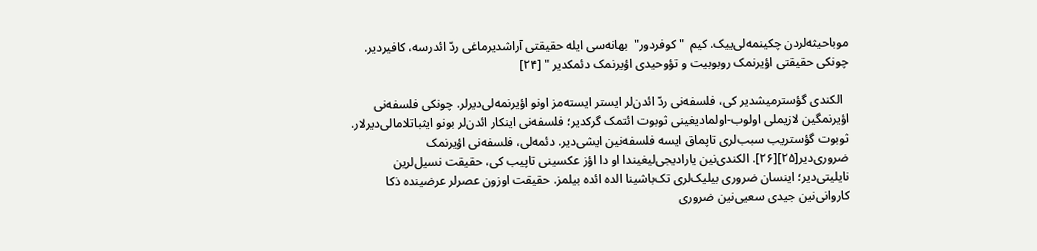موباحیثه‌لردن چکینمه‌لی‌ییک. کیم  "کوفردور‌"  بهانه‌سی ایله حقیقتی آراشدیرماغی ردّ ائدرسه، کافیردیر. چونکی حقیقتی اؤیرنمک روبوبیت و تؤوحیدی اؤیرنمک دئمکدیر " [۲۴]

  الکندی گؤسترمیشدیر کی، فلسفه‌‌نی ردّ ائدن‌لر ایستر ایسته‌مز اونو اؤیرنمه‌لی‌دیرلر. چونکی فلسفه‌‌نی اؤیرنمگین لازیملی اولوب-اولمادیغینی ثوبوت ائتمک گرکدیر؛ فلسفه‌‌نی اینکار ائدن‌لر بونو ایثباتلامالی‌دیرلار. ثوبوت گؤستریب سبب‌لری تاپماق ایسه فلسفه‌نین ایشی‌دیر. دئمه‌لی، فلسفه‌‌نی اؤیرنمک ضروری‌دیر[۲۵][۲۶]. الکندی‌نین یارادیجی‌لیغیندا او دا اؤز عکسینی تاپیب کی، حقیقت نسیل‌لرین نایلیتی‌دیر؛ اینسان ضروری بیلیک‌لری تک‌باشینا الده ائده بیلمز. حقیقت اوزون عصرلر عرضینده ذکا کاروانی‌نین جیدی سعیی‌نین ضروری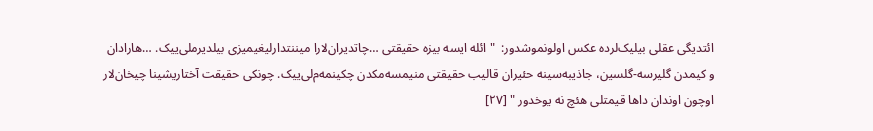ائتدیگی عقلی بیلیک‌لرده عکس اولونموشدور:  " ائله ایسه بیزه حقیقتی …چاتدیران‌لارا میننتدارلیغیمیزی بیلدیرملی‌ییک. …هارادان و کیمدن گلیرسه-گلسین، جاذیبه‌سینه حئیران قالیب حقیقتی منیمسه‌مکدن چکینمه‌م‌لی‌ییک. چونکی حقیقت آختاریشینا چیخان‌لار اوچون اوندان داها قیمتلی هئچ نه یوخدور " [۲۷]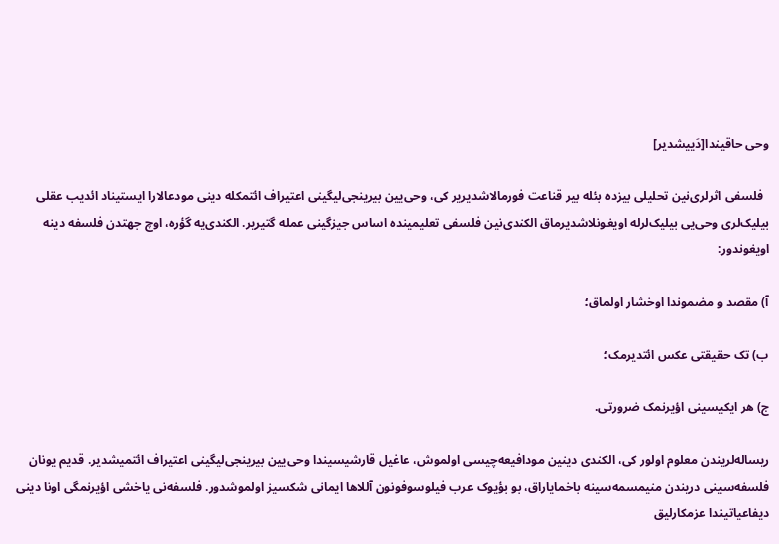وحی حاقیندا[دَییشدیر]

  فلسفی اثرلری‌نین تحلیلی بیزده بئله بیر قناعت فورمالاشدیریر کی، وحی‌یین بیرینجی‌لیگینی اعتیراف ائتمکله دینی مودعالارا ایستیناد ائدیب عقلی بیلیک‌لری وحی‌یی بیلیک‌لرله اویغونلاشدیرماق الکندی‌نین فلسفی تعلیمینده اساس جیزگینی عمله گتیریر. الکندی‌یه گؤره، اوچ جهتدن فلسفه دینه اویغوندور:

آ) مقصد و مضموندا اوخشار اولماق؛

ب) تک حقیقتی عکس ائتدیرمک؛

ج) هر ایکیسینی اؤیرنمک ضرورتی.

ریساله‌لریندن معلوم اولور کی، الکندی دینین مودافیعه‌چیسی اولموش، عاغیل قارشیسیندا وحی‌یین بیرینجی‌لیگینی اعتیراف ائتمیشدیر. قدیم یونان فلسفه‌سینی دریندن منیمسمه‌سینه باخمایاراق، بو بؤیوک عرب فیلوسوفونون آللاها ایمانی شکسیز اولموشدور. فلسفه‌‌نی یاخشی اؤیرنمگی اونا دینی دیفاعیاتیندا عزمکارلیق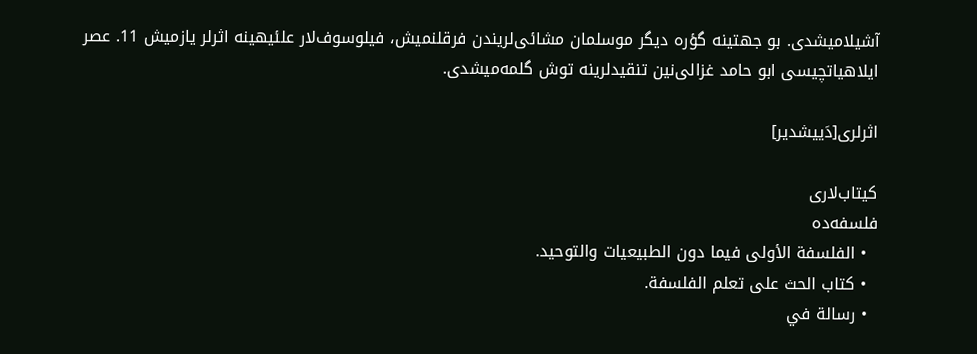آشیلامیشدی. بو جهتینه گؤره دیگر موسلمان مشائی‌لریندن فرقلنمیش، فیلوسوف‌لار علئیهینه اثرلر یازمیش 11. عصر ایلاهیاتچیسی ابو حامد غزالی‌نین تنقیدلرینه توش گلمه‌میشدی.

اثرلری[دَییشدیر]

کیتاب‌لاری
فلسفه‌ده
  • الفلسفة الأولى فيما دون الطبيعيات والتوحيد.
  • كتاب الحث على تعلم الفلسفة.
  • رسالة في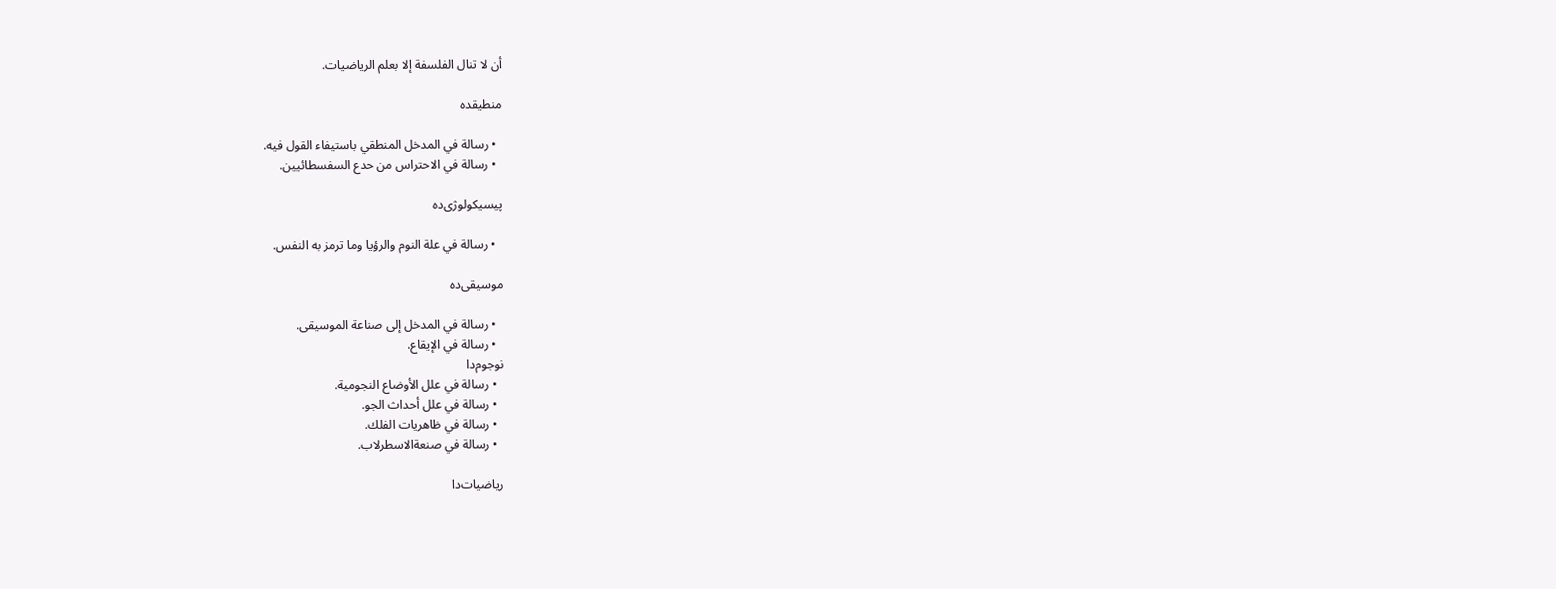أن لا تنال الفلسفة إلا بعلم الرياضيات.

منطیقده

  • رسالة في المدخل المنطقي باستيفاء القول فيه.
  • رسالة في الاحتراس من حدع السفسطائيين.

پیسیکولوژی‌ده

  • رسالة في علة النوم والرؤيا وما ترمز به النفس.

موسیقی‌ده

  • رسالة في المدخل إلى صناعة الموسيقى.
  • رسالة في الإيقاع.
نوجوم‌دا
  • رسالة في علل الأوضاع النجومية.
  • رسالة في علل أحداث الجو.
  • رسالة في ظاهريات الفلك.
  • رسالة في صنعةالاسطرلاب.

ریاضیات‌دا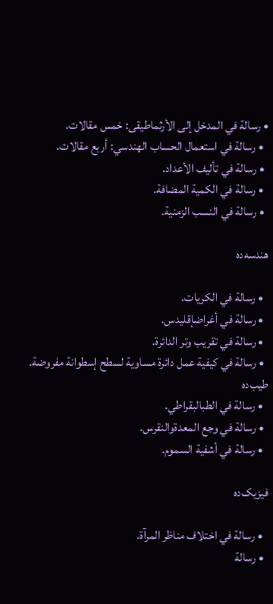• رسالة في المدخل إلى الأرثماطيقى: خمس مقالات.
  • رسالة في استعمال الحساب الهندسي: أربع مقالات.
  • رسالة في تأليف الأعداد.
  • رسالة في الكمية المضافة.
  • رسالة في النسب الزمنية.

هندسه‌ده

  • رسالة في الكريات.
  • رسالة في أغراضإقليدس.
  • رسالة في تقريب وتر الدائرة.
  • رسالة في كيفية عمل دائرة مساوية لسطح إسطوانة مفروضة.
طیب‌ده
  • رسالة في الطبالبقراطي.
  • رسالة في وجع المعدةوالنقرس.
  • رسالة في أشفية السموم.

فیزیک‌ده

  • رسالة في اختلاف مناظر المرآة.
  • رسالة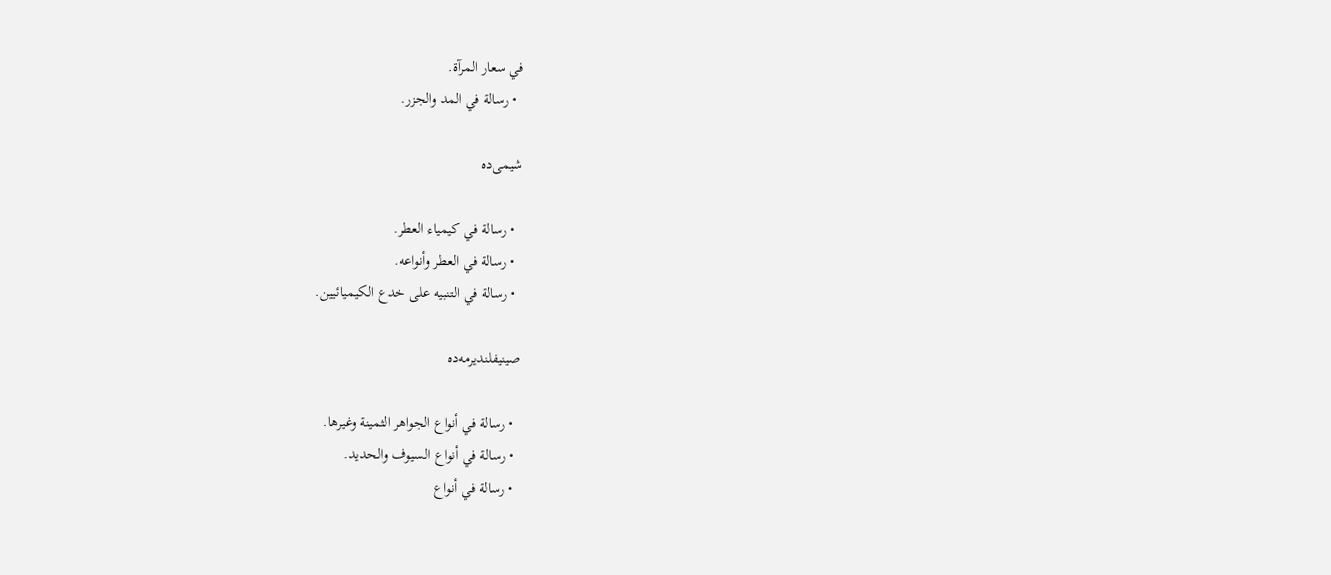في سعار المرآة.
  • رسالة في المد والجزر.

شیمی‌ده

  • رسالة في كيمياء العطر.
  • رسالة في العطر وأنواعه.
  • رسالة في التنبيه على خدع الكيميائيين.

صینیفلندیرمه‌ده

  • رسالة في أنواع الجواهر الثمينة وغيرها.
  • رسالة في أنواع السيوف والحديد.
  • رسالة في أنواع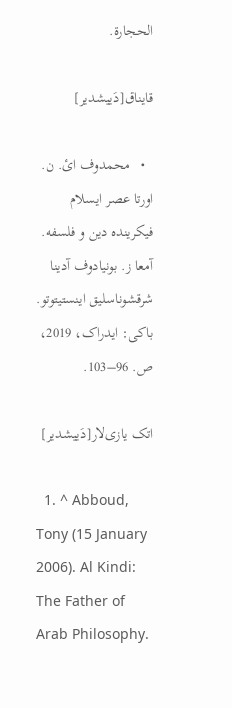الحجارة.

قایناق[دَییشدیر]

  •   محمدوف ائ. ن. اورتا عصر ایسلام فیکرینده دین و فلسفه. آمعا ز. بونیادوف آدینا شرقشوناسلیق اینستیتوتو. باکی: ایدراک، 2019، ص. 96–103.

اتک یازی‌لار[دَییشدیر]

  1. ^ Abboud, Tony (15 January 2006). Al Kindi: The Father of Arab Philosophy.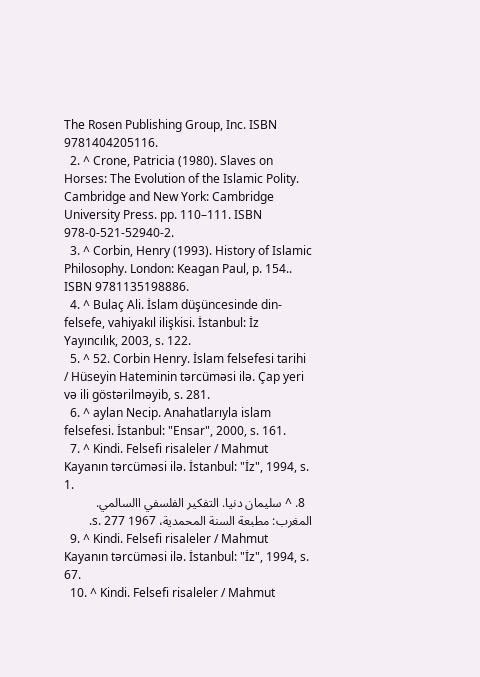The Rosen Publishing Group, Inc. ISBN 9781404205116.
  2. ^ Crone, Patricia (1980). Slaves on Horses: The Evolution of the Islamic Polity. Cambridge and New York: Cambridge University Press. pp. 110–111. ISBN 978-0-521-52940-2.
  3. ^ Corbin, Henry (1993). History of Islamic Philosophy. London: Keagan Paul, p. 154.. ISBN 9781135198886.
  4. ^ Bulaç Ali. İslam düşüncesinde din-felsefe, vahiyakıl ilişkisi. İstanbul: İz Yayıncılık, 2003, s. 122.
  5. ^ 52. Corbin Henry. İslam felsefesi tarihi / Hüseyin Hateminin tərcüməsi ilə. Çap yeri və ili göstərilməyib, s. 281.
  6. ^ aylan Necip. Anahatlarıyla islam felsefesi. İstanbul: "Ensar", 2000, s. 161.
  7. ^ Kindi. Felsefi risaleler / Mahmut Kayanın tərcüməsi ilə. İstanbul: "İz", 1994, s. 1.
  8. ^ سليمان دنيا. التفكير الفلسفي االسالمي. المغرب: مطبعة السنة المحمدية، 1967 s. 277.
  9. ^ Kindi. Felsefi risaleler / Mahmut Kayanın tərcüməsi ilə. İstanbul: "İz", 1994, s. 67.
  10. ^ Kindi. Felsefi risaleler / Mahmut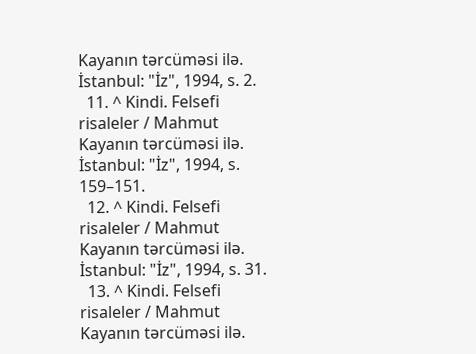Kayanın tərcüməsi ilə. İstanbul: "İz", 1994, s. 2.
  11. ^ Kindi. Felsefi risaleler / Mahmut Kayanın tərcüməsi ilə. İstanbul: "İz", 1994, s. 159–151.
  12. ^ Kindi. Felsefi risaleler / Mahmut Kayanın tərcüməsi ilə. İstanbul: "İz", 1994, s. 31.
  13. ^ Kindi. Felsefi risaleler / Mahmut Kayanın tərcüməsi ilə.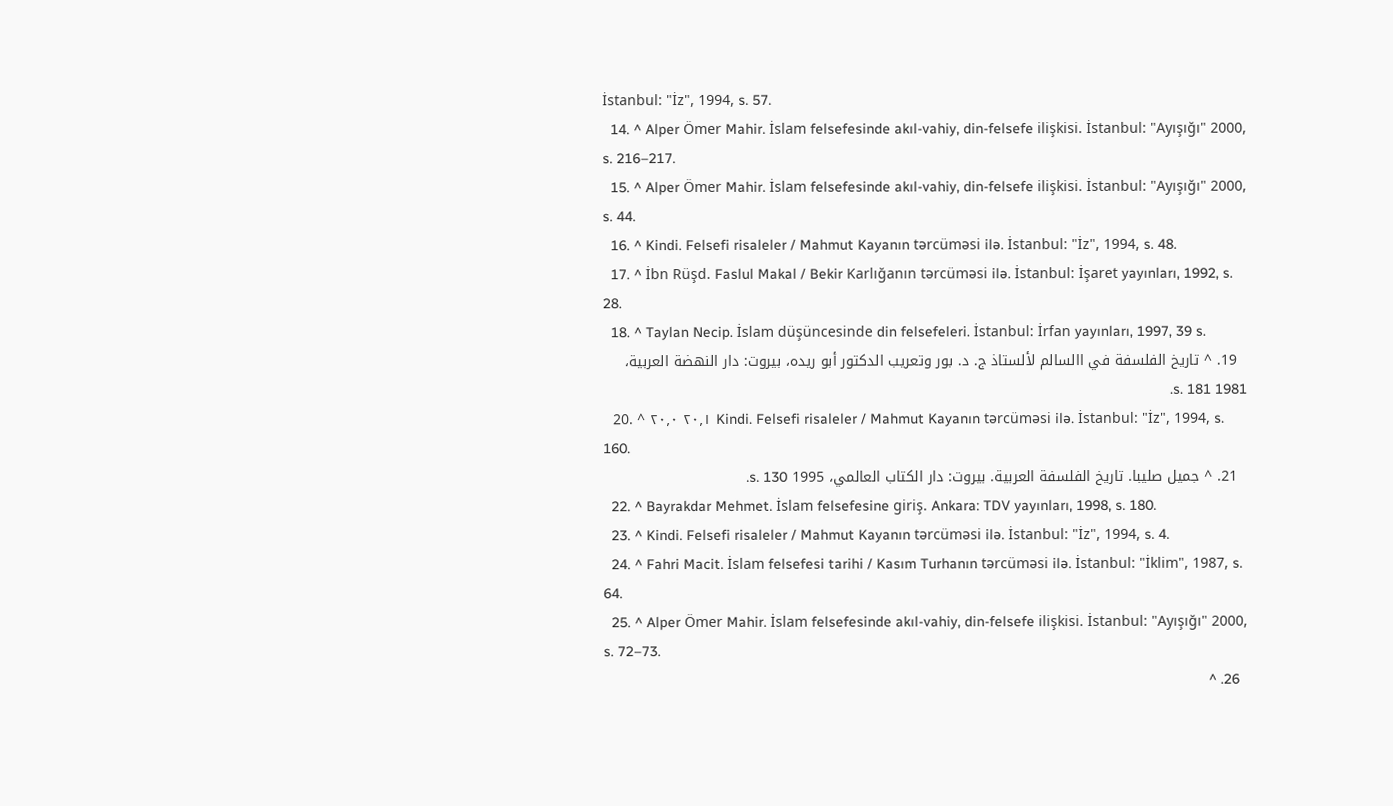İstanbul: "İz", 1994, s. 57.
  14. ^ Alper Ömer Mahir. İslam felsefesinde akıl-vahiy, din-felsefe ilişkisi. İstanbul: "Ayışığı" 2000, s. 216–217.
  15. ^ Alper Ömer Mahir. İslam felsefesinde akıl-vahiy, din-felsefe ilişkisi. İstanbul: "Ayışığı" 2000, s. 44.
  16. ^ Kindi. Felsefi risaleler / Mahmut Kayanın tərcüməsi ilə. İstanbul: "İz", 1994, s. 48.
  17. ^ İbn Rüşd. Faslul Makal / Bekir Karlığanın tərcüməsi ilə. İstanbul: İşaret yayınları, 1992, s. 28.
  18. ^ Taylan Necip. İslam düşüncesinde din felsefeleri. İstanbul: İrfan yayınları, 1997, 39 s.
  19. ^ تاريخ الفلسفة في االسالم لألستاذ ج. د. بور وتعريب الدكتور أبو ريده، بيروت: دار النهضة العربية، 1981 s. 181.
  20. ^ ۲۰٫۰ ۲۰٫۱ Kindi. Felsefi risaleler / Mahmut Kayanın tərcüməsi ilə. İstanbul: "İz", 1994, s. 160.
  21. ^ جميل صليبا. تاريخ الفلسفة العربية. بيروت: دار الكتاب العالمي، 1995 s. 130.
  22. ^ Bayrakdar Mehmet. İslam felsefesine giriş. Ankara: TDV yayınları, 1998, s. 180.
  23. ^ Kindi. Felsefi risaleler / Mahmut Kayanın tərcüməsi ilə. İstanbul: "İz", 1994, s. 4.
  24. ^ Fahri Macit. İslam felsefesi tarihi / Kasım Turhanın tərcüməsi ilə. İstanbul: "İklim", 1987, s. 64.
  25. ^ Alper Ömer Mahir. İslam felsefesinde akıl-vahiy, din-felsefe ilişkisi. İstanbul: "Ayışığı" 2000, s. 72–73.
  26. ^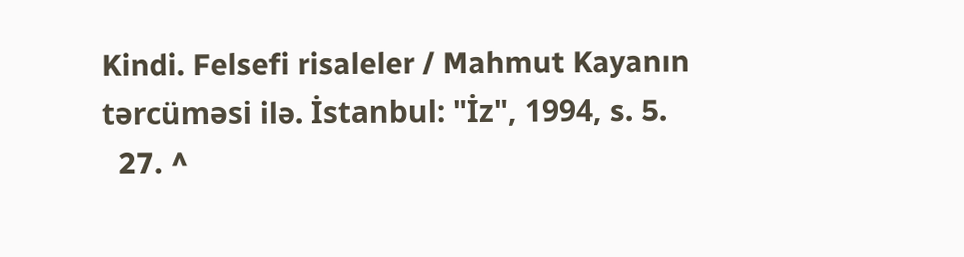Kindi. Felsefi risaleler / Mahmut Kayanın tərcüməsi ilə. İstanbul: "İz", 1994, s. 5.
  27. ^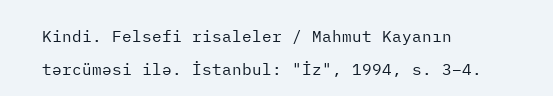Kindi. Felsefi risaleler / Mahmut Kayanın tərcüməsi ilə. İstanbul: "İz", 1994, s. 3–4.